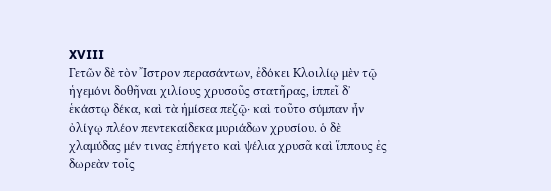XVIII
Γετῶν δὲ τὸν Ἴστρον περασάντων, ἐδόκει Κλοιλίῳ μὲν τῷ ἡγεμόνι δοθῆναι χιλίους χρυσοῦς στατῆρας, ἱππεῖ δʼ ἑκάστῳ δέκα, καὶ τὰ ἡμίσεα πεζῷ· καὶ τοῦτο σύμπαν ἦν ὀλίγῳ πλέον πεντεκαίδεκα μυριάδων χρυσίου. ὁ δὲ χλαμύδας μέν τινας ἐπήγετο καὶ ψέλια χρυσᾶ καὶ ἵππους ἐς δωρεὰν τοῖς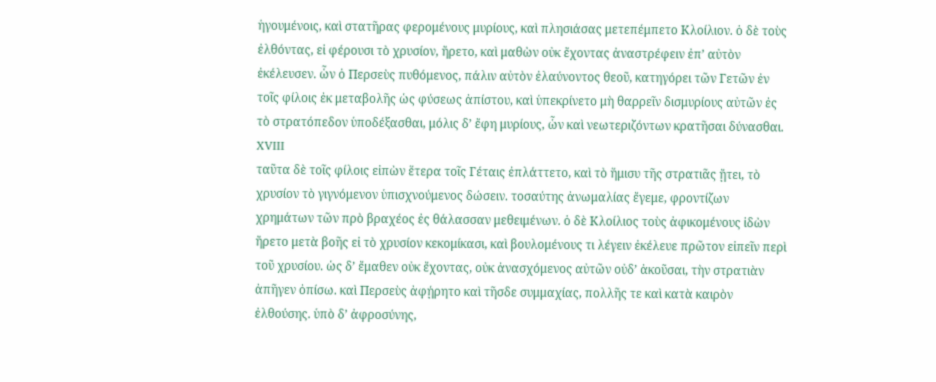ἡγουμένοις, καὶ στατῆρας φερομένους μυρίους, καὶ πλησιάσας μετεπέμπετο Κλοίλιον. ὁ δὲ τοὺς ἐλθόντας, εἰ φέρουσι τὸ χρυσίον, ἤρετο, καὶ μαθὼν οὐκ ἔχοντας ἀναστρέφειν ἐπʼ αὐτὸν ἐκέλευσεν. ὧν ὁ Περσεὺς πυθόμενος, πάλιν αὐτὸν ἐλαύνοντος θεοῦ, κατηγόρει τῶν Γετῶν ἐν τοῖς φίλοις ἐκ μεταβολῆς ὡς φύσεως ἀπίστου, καὶ ὑπεκρίνετο μὴ θαρρεῖν δισμυρίους αὐτῶν ἐς τὸ στρατόπεδον ὑποδέξασθαι, μόλις δʼ ἔφη μυρίους, ὧν καὶ νεωτεριζόντων κρατῆσαι δύνασθαι.
XVIII
ταῦτα δὲ τοῖς φίλοις εἰπὼν ἕτερα τοῖς Γέταις ἐπλάττετο, καὶ τὸ ἥμισυ τῆς στρατιᾶς ᾔτει, τὸ χρυσίον τὸ γιγνόμενον ὑπισχνούμενος δώσειν. τοσαύτης ἀνωμαλίας ἔγεμε, φροντίζων χρημάτων τῶν πρὸ βραχέος ἐς θάλασσαν μεθειμένων. ὁ δὲ Κλοίλιος τοὺς ἀφικομένους ἰδὼν ἤρετο μετὰ βοῆς εἰ τὸ χρυσίον κεκομίκασι, καὶ βουλομένους τι λέγειν ἐκέλευε πρῶτον εἰπεῖν περὶ τοῦ χρυσίου. ὡς δʼ ἔμαθεν οὐκ ἔχοντας, οὐκ ἀνασχόμενος αὐτῶν οὐδʼ ἀκοῦσαι, τὴν στρατιὰν ἀπῆγεν ὀπίσω. καὶ Περσεὺς ἀφῄρητο καὶ τῆσδε συμμαχίας, πολλῆς τε καὶ κατὰ καιρὸν ἐλθούσης. ὑπὸ δʼ ἀφροσύνης,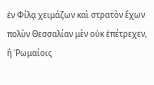ἐν Φίλᾳ χειμάζων καὶ στρατὸν ἔχων πολὺν Θεσσαλίαν μὲν οὐκ ἐπέτρεχεν, ἣ Ῥωμαίοις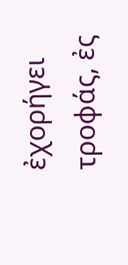ἐχορήγει τροφάς, ἐς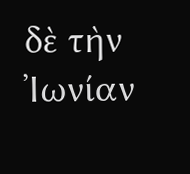δὲ τὴν Ἰωνίαν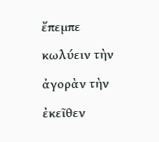ἔπεμπε κωλύειν τὴν ἀγορὰν τὴν ἐκεῖθεν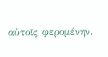αὐτοῖς φερομένην.